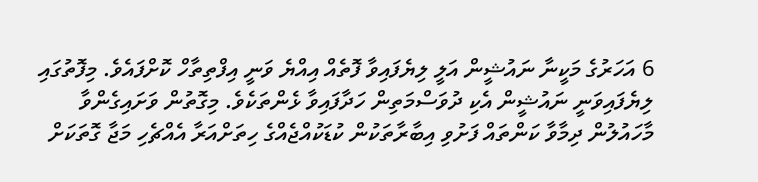6 އަހަރުގެ މަކީނާ ނައުޝީން އަލީ ލިޔެފައިވާ ފޮތެއް އިއްޔެ ވަނީ އިފްތިތާހް ކޮށްފައެވެ. މިފޮތުގައި ލިޔެފައިވަނީ ނައުޝީން އެކި ދުވަސްމަތިން ހަދާފައިވާ ޅެންތަކެވެ. މިގޮތުން ވަށައިގެންވާ މާހައުލުން ދިމާވާ ކަންތައް ފަށުވި އިބާރާތަކުން ކުޑަކުއްޖެއްގެ ހިތަށްއަރާ އެއްޗެހި މަޖާ ގޮތަކަށް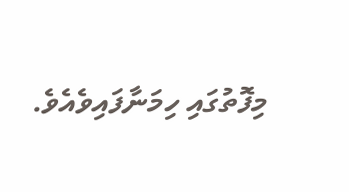މިފޮތުގައި ހިމަނާފައިވެއެވެ.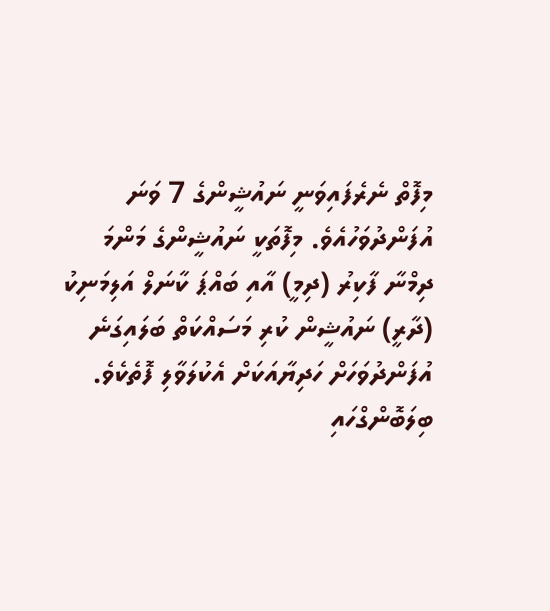މިފޮތް ނެރެފައިވަނީ ނައުޝީންގެ 7 ވަނަ އުފަންދުވަހުއެވެ. މިފޮތަކީ ނައުޝީންގެ މަންމަ ދިމްނާ ފާކިރު (ދިމީ) އާއި ބައްޕަ ކާނަލް އަލިމަނިކު (ދާރީ) ނައުޝީން ކުރި މަސައްކަތް ބަލައިގަނެ އުފަންދުވަހަށް ހަދިޔާއަކަށް އެކުލަވާލި ފޮތެކެވެ.
ބިލަބޮންގްހައި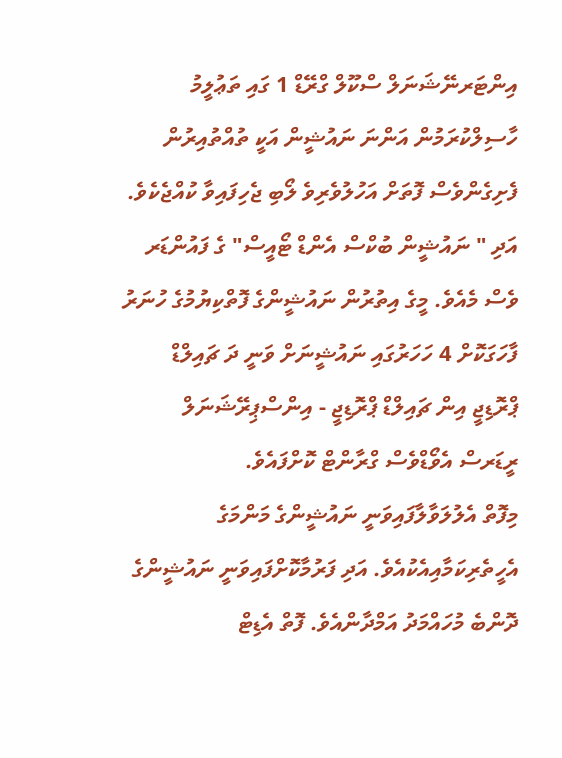އިންޓަރނޭޝަނަލް ސްކޫލް ގްރޭޑް 1 ގައި ތަޢުލީމު ހާސިލްކުރަމުން އަންނަ ނައުޝީން އަކީ ތުއްތުއިރުން ފެށިގެންވެސް ފޮތަށް އަހުލުވެރިވެ ލޯބި ޖެހިފައިވާ ކުއްޖެކެވެ. އަދި " ނައުޝީން ބުކްސް އެންޑް ޓޯއީސް" ގެ ފައުންޑަރ ވެސް މެއެވެ. މީގެ އިތުރުން ނައުޝީންގެ ފޮތްކިޔުމުގެ ހުނަރު ފާހަގަކޮށް 4 ހަހަރުގައި ނައުޝީނަށް ވަނީ ދަ ޗައިލްޑް ޕްރޮޑިޖީ އިން ޗައިލްޑް ޕްރޮޑިޖީ - އިންސްޕިރޭޝަނަލް ރީޑަރސް އެވޯޑްވެސް ގްރާންޓް ކޮށްފައެވެ.
މިފޮތް އެލުލަވާލާފައިވަނީ ނައުޝީންގެ މަންމަގެ އެހީތެރިކަމާއިއެކުއެވެ. އަދި ފަރުމާކޮށްފައިވަނީ ނައުޝީންގެ ދޮންބެ މުހައްމަދު އަމްދާންއެވެ. ފޮތް އެޑިޓް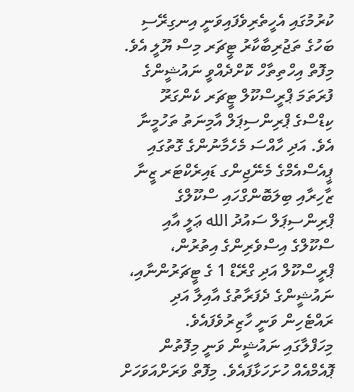ކުރުމުގައި އެހީތެރިވެފައިވަނީ އިނގިރޭސި ބަހުގެ ތަޖުރިބާކާރު ޓީޗަރ މިސް ޔޫލީ އެވެ.
މިފޮތް އިހްތިތާހް ކޮށްދެއްވީ ނައުޝީންގެ ފުރަތަމަ ޕްރީސްކޫލް ޓީޗަރ ކެންގަރޫ ކިޑްސްގެ ޕްރިންސިޕަލް އާމިނަތު ތަހުމީނާ އެވެ. އަދި ހާއްސަ މެހެމާނުންގެ ގޮތުގައި ޕީއެސްއެމްގެ މެނޭޖިންގ ޑައިރެކްޓަރ ޒީނާ ޒާހިރާއި ބިލަބޮންގްހައި ސްކޫލްގެ ޕްރިންސިޕަލް ސައުދު الله ޢަލީ އާއި ސްކޫލްގެ އިސްވެރިންގެ އިތުރުން، ޕްރީސްކޫލް އަދި ގްރޭޑް 1 ގެ ޓީޗަރުންނާއި، ނައުޝީންގެ ދެފަރާތުގެ އާއިލާ އަދި ރައްޓެހިން ވަނީ ހާޒިރުވެފައެވެ.
މިހަފްލާގައި ނައުޝީން ވަނީ މިފޮތުން ޕޮއެމްއެއް ހުށަހަޅާފައެވެ. މިފޮތް ވަރަށްއަވަހަށް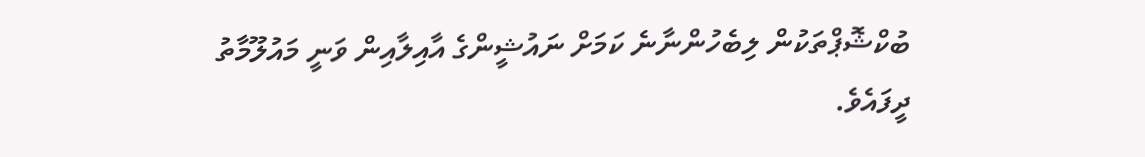ބުކްޝޮޕްތަކުން ލިބެހުންނާނެ ކަމަށް ނައުޝީންގެ އާއިލާއިން ވަނީ މައުލޫމާތު ދީފައެވެ.